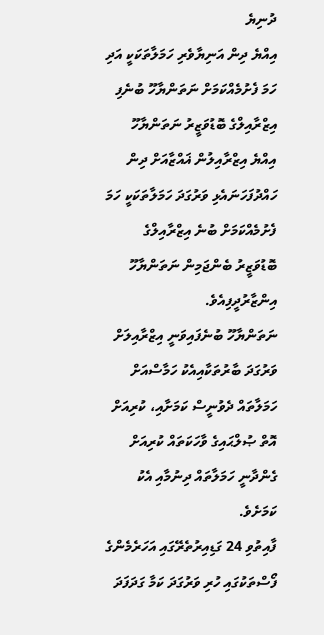ދުނިޔެ
އިއްޔެ ދިން އަނިޔާވެރި ހަމަލާތަކަކީ އަދި ހަމަ ފެށުމެއްކަމަށް ނަތަންޔާހޫ ބުނެފި
އިޒްރާއިލްގެ ބޮޑުވަޒީރު ނަތަންޔާހޫ
އިއްޔެ އިޒްރާއިލުން ޣައްޒާއަށް ދިން ހައްދުފަހަނައެޅި ވަރުގަދަ ހަމަލާތަކަކީ ހަމަ ފެށުމެއްކަމަށް ބުނެ އިޒްރާއިލްގެ ބޮޑުވަޒީރު ބެންޖަމިން ނަތަންޔާހޫ އިންޒާރުދީފިއެވެ.
ނަތަންޔާހޫ ބުނެފައިވަނީ އިޒްރާއިލަށް ވަރުގަދަ ބާރުތަކާއިއެކު ހަމާސްއަށް ހަމަލާތައް ދެވުނީސް ކަމަށާއި، ކުރިއަށް އޮތް ޞުލްޙައިގެ ވާހަކަތައް ކުރިއަށް ގެންދާނީ ހަމަލާތައް ދިނުމާއި އެކު ކަމަށެވެ.
ފާއިތުވި 24 ގަޑިއިރުތެރޭގައި އަހަރެމެންގެ ފޯސްތަކުގައި ހުރި ވަރުގަދަ ކަމާ ގަދަފަދަ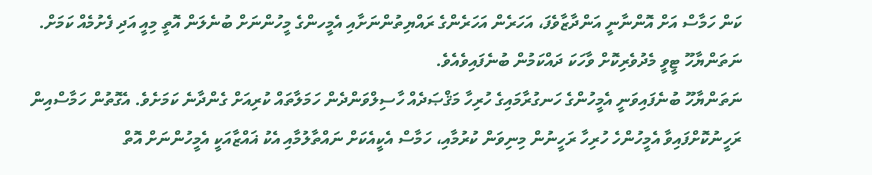ކަން ހަމާސް އަށް އޮންނާނީ އަންދާޒާވެފަ، އަހަރެން އަހަރެންގެ ރައްޔިތުންނަށާއި އެމީހންގެ މީހުންނަށް ބުނެލަން އޮތީ މިއީ އަދި ފެށުމެއް ކަމަށް.
ނަތަންޔާހޫ ޓީވީ މެދުވެރިކޮށް ވާހަކަ ދައްކަމުން ބުނެފައިވެއެވެ.
ނަތަންޔާހޫ ބުނެފައިވަނީ އެމީހުންގެ ހަނގުރާމައިގެ ހުރިހާ މަޤްޞަދެއް ހާސިލްވަންދެން ހަމަލާތައް ކުރިއަށް ގެންދާނެ ކަމަށެވެ. އެގޮތުން ހަމާސްއިން ރަހީނުކޮށްފައިވާ އެމީހުންހެ ހުރިހާ ރަހީނުން މިނިވަން ކުރުމާއި، ހަމާސް އެކީއެކަށް ނައްތާލުމާއި އެކު ޣައްޒާއަކީ އެމީހުންނަށް އޮތް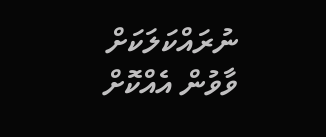ނުރައްކަލަކަށް ވާވުން އެއްކޮށް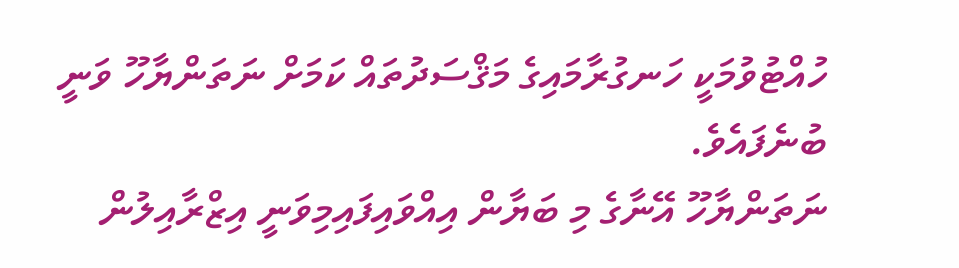ހުއްޓުވުމަކީ ހަނގުރާމައިގެ މަޤްސަދުތައް ކަމަށް ނަތަންޔާހޫ ވަނީ ބުނެފައެވެ.
ނަތަންޔާހޫ އޭނާގެ މި ބަޔާން އިއްވައިފައިމިވަނީ އިޒްރާއިލުން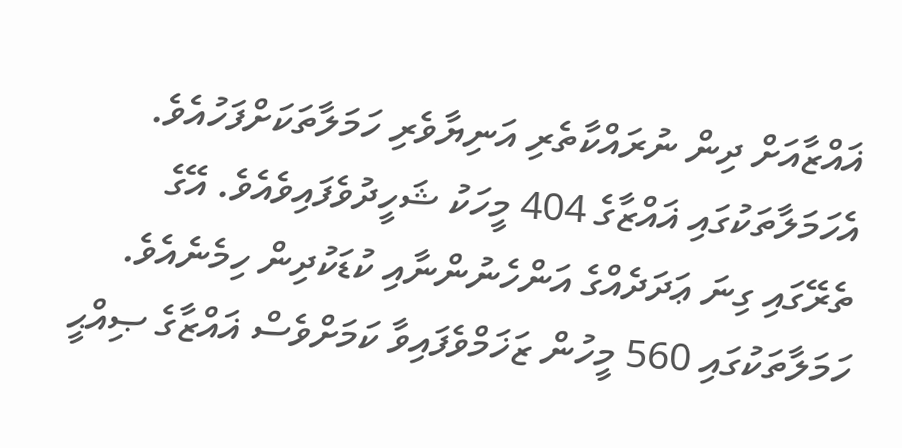ޣައްޒާއަށް ދިން ނުރައްކާތެރި އަނިޔާވެރި ހަމަލާތަކަށްފަހުއެވެ. އެހަމަލާތަކުގައި ޣައްޒާގެ 404 މީހަކު ޝަހީދުވެފައިވެއެވެ. އޭގެ ތެރޭގައި ގިނަ ޢަދަދެއްގެ އަންހެނުންނާއި ކުޑަކުދިން ހިމެނެއެވެ. ހަމަލާތަކުގައި 560 މީހުން ޒަޚަމްވެފައިވާ ކަމަށްވެސް ޣައްޒާގެ ޞިއްޙީ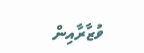ވުޒާރާއިން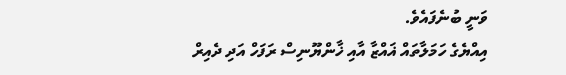ވަނީ ބުނެފައެވެ.
އިއްޔެގެ ހަމަލާތައް ޣައްޒާ އާއި ޚާންޔޫނިސް ރަފަހް އަދި ދެއިރް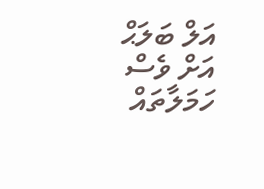އަލް ބަލަޙް އަށް ވެސް ހަމަލާތައް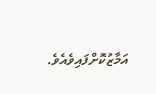އަމާޒުކޮށްފައިވެއެވެ.